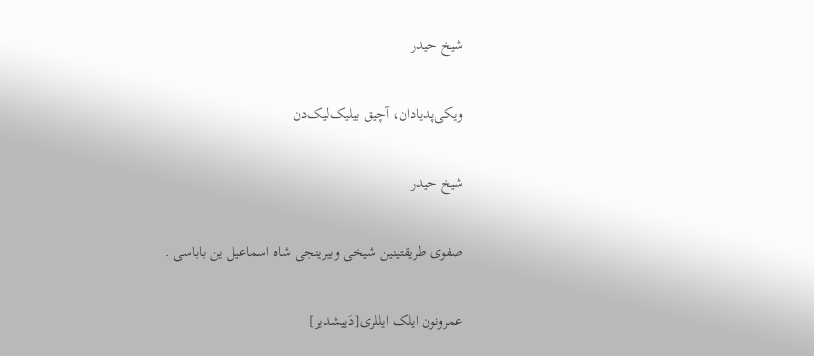شیخ حیدر

ویکی‌پدیادان، آچیق بیلیک‌لیک‌دن

شیخ حیدر

صفوی طریقتینین شیخی وبیرینجی شاه اسماعیل ین باباسی .

عمرونون ایلک ایللری[دَییشدیر]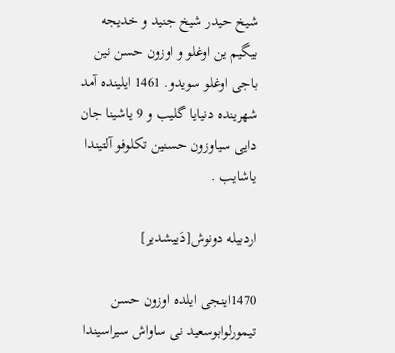شیخ حیدر شیخ جنید و خدیجه بیگیم ین اوغلو و اوزون حسن نین باجی اوغلو سویدو. 1461 ایلینده آمد شهرینده دنیایا گلیب و 9 یاشینا جان دایی سیاوزون حسنین تکلوفو آلتیندا یاشایب .

اردبیله دونوش[دَییشدیر]

1470اینجی ایلده اوزون حسن تیمورلوابوسعید نی ساواش سیراسیندا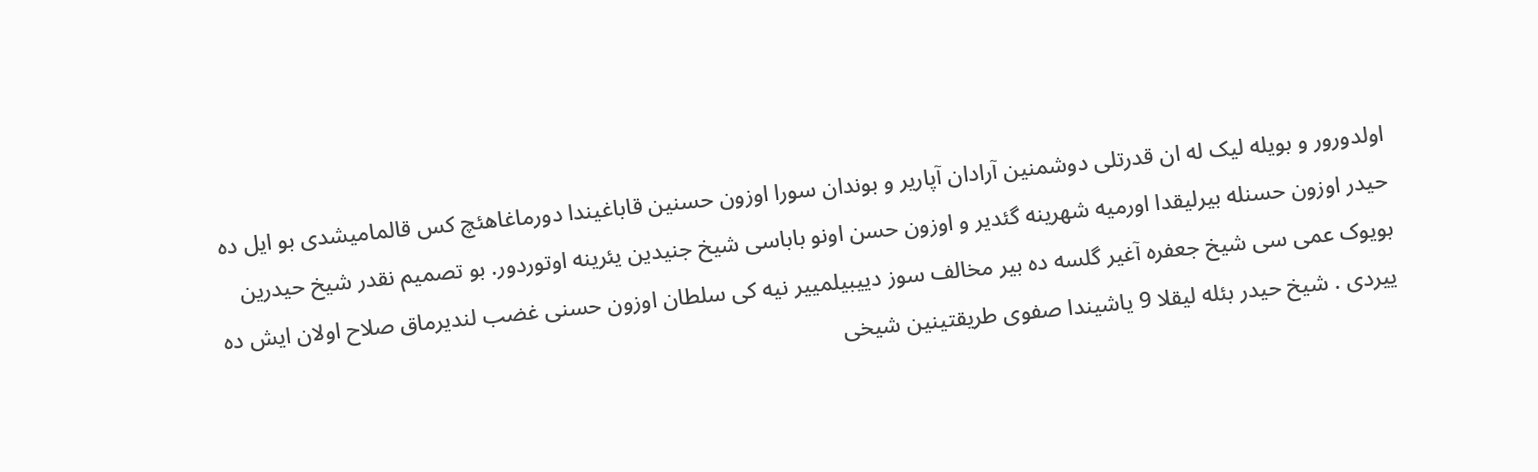اولدورور و بویله لیک له ان قدرتلی دوشمنین آرادان آپاریر و بوندان سورا اوزون حسنین قاباغیندا دورماغاهئچ کس قالمامیشدی بو ایل ده حیدر اوزون حسنله بیرلیقدا اورمیه شهرینه گئدیر و اوزون حسن اونو باباسی شیخ جنیدین یئرینه اوتوردور. بو تصمیم نقدر شیخ حیدرین بویوک عمی سی شیخ جعفره آغیر گلسه ده بیر مخالف سوز دییبیلمییر نیه کی سلطان اوزون حسنی غضب لندیرماق صلاح اولان ایش ده ییردی . شیخ حیدر بئله لیقلا 9 یاشیندا صفوی طریقتینین شیخی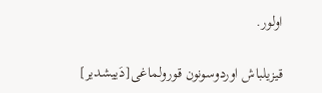اولور.

قیزیلباش اوردوسونون قورولماغی[دَییشدیر]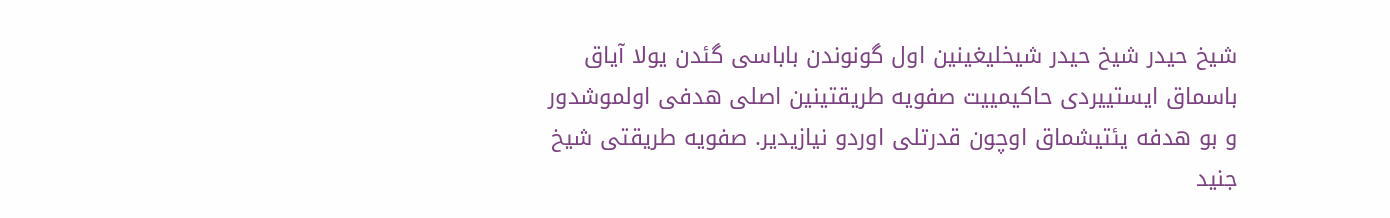شیخ حیدر شیخ حیدر شیخلیغینین اول گونوندن باباسی گئدن یولا آیاق باسماق ایستییردی حاکیمییت صفویه طریقتینین اصلی هدفی اولموشدور و بو هدفه یئتیشماق اوچون قدرتلی اوردو نیازیدیر. صفویه طریقتی شیخ جنید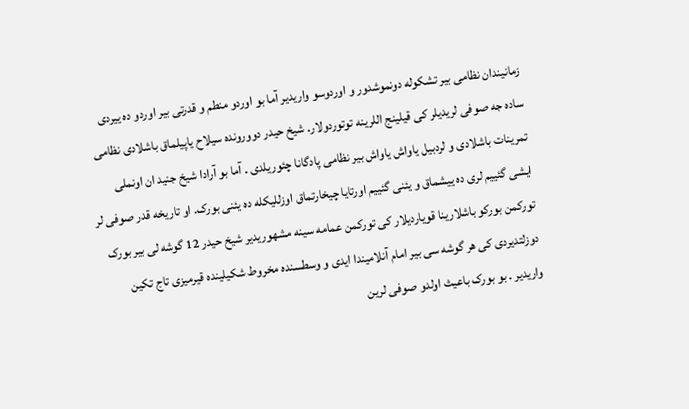زمانیندان نظامی بیر تشکوله دونموشدور و اوردوسو واریدیر آما بو اوردو منطم و قدرتی بیر اوردو ده ییردی ساده جه صوفی لریدیلر کی قیلینج اللرینه توتوردولار. شیخ حیدر دوورونده سیلاح یاپیلماق باشلادی نظامی تمرینات باشلادی و لردبیل یاواش یاواش بیر نظامی پادگانا چئوریلدی . آما بو آرادا شیخ جنید ان اونملی ایشی گئییم لری ده ییشماق و یئنی گئییم اورتایا چیخارتماق اوزللیکله ده یئنی بورک. او تاریخه قدر صوفی لر تورکمن بورکو باشلارینا قویاردیلار کی تورکمن عمامه سینه مشهوریدیر شیخ حیدر 12 گوشه لی بیر بورک دوزلتدیردی کی هر گوشه سی بیر امام آنلامیندا ایدی و وسطسنده مخروط شکیلینده قیرمیزی تاج تکین واریدیر . بو بورک باعیث اولدو صوفی لرین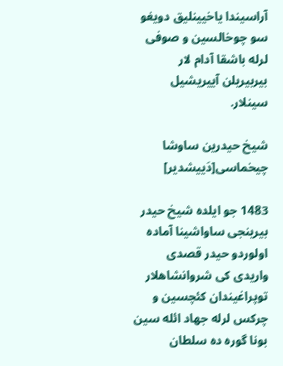آراسیندا یاخیینلیق دویغو سو چوخالسین و صوفی لرله باشقا آدام لار بیربیریلن آییریشیل سینلار.

شیخ حیدرین ساوشا چیخماسی[دَییشدیر]

1483 جو ایلده شیخ حیدر بیرینجی ساواشینا آماده اولوردو حیدر قصدی واریدی کی شروانشاهلار توپراغیندان کئچسین و چرکس لرله جهاد ائله سین بونا گوره ده سلطان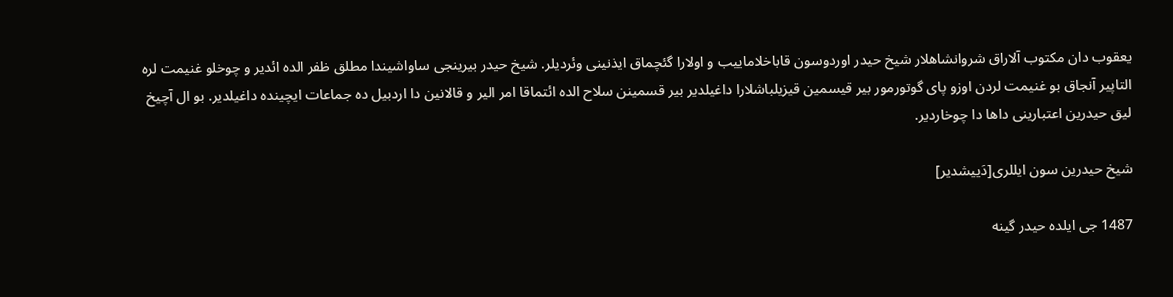یعقوب دان مکتوب آلاراق شروانشاهلار شیخ حیدر اوردوسون قاباخلاماییب و اولارا گئچماق ایذنینی وئردیلر. شیخ حیدر بیرینجی ساواشیندا مطلق ظفر الده ائدیر و چوخلو غنیمت لره التاپیر آنجاق بو غنیمت لردن اوزو پای گوتورمور بیر قیسمین قیزیلباشلارا داغیلدیر بیر قسمینن سلاح الده ائتماقا امر الیر و قالانین دا اردبیل ده جماعات ایچینده داغیلدیر. بو ال آچیخ لیق حیدرین اعتبارینی داها دا چوخاردیر.

شیخ حیدرین سون ایللری[دَییشدیر]

1487 جی ایلده حیدر گینه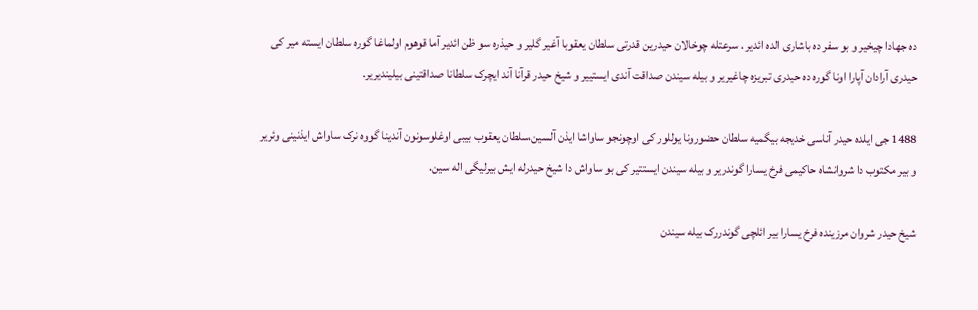ده جهادا چیخیر و بو سفر ده باشاری الده ائدیر . سرعتله چوخالان حیدرین قدرتی سلطان یعقوبا آغیر گلیر و حیذره سو ظن ائدیر آما قوهوم اولماغا گوره سلطان ایسته میر کی حیدری آرادان آپارا اونا گوره ده حیدری تبریزه چاغیریر و بیله سیندن صداقت آندی ایستییر و شیخ حیدر قرآنا آند ایچرک سلطانا صداقتینی بیلیندیریر.

1488 جی ایلده حیدر آناسی خدیجه بیگمیه سلطان حضورونا یوللور کی اوچونجو ساواشا ایذن آلسین،سلطان یعقوب بیبی اوغلوسونون آندینا گووه نرک ساواش ایذنینی وئریر و بیر مکتوب دا شروانشاه حاکیمی فرخ یسارا گوندریر و بیله سیندن ایستتیر کی بو ساواش دا شیخ حیدرله ایش بیرلیگی اله سین.

شیخ حیدر شروان مرزینده فرخ یسارا بیر ائلچی گوندررک بیله سیندن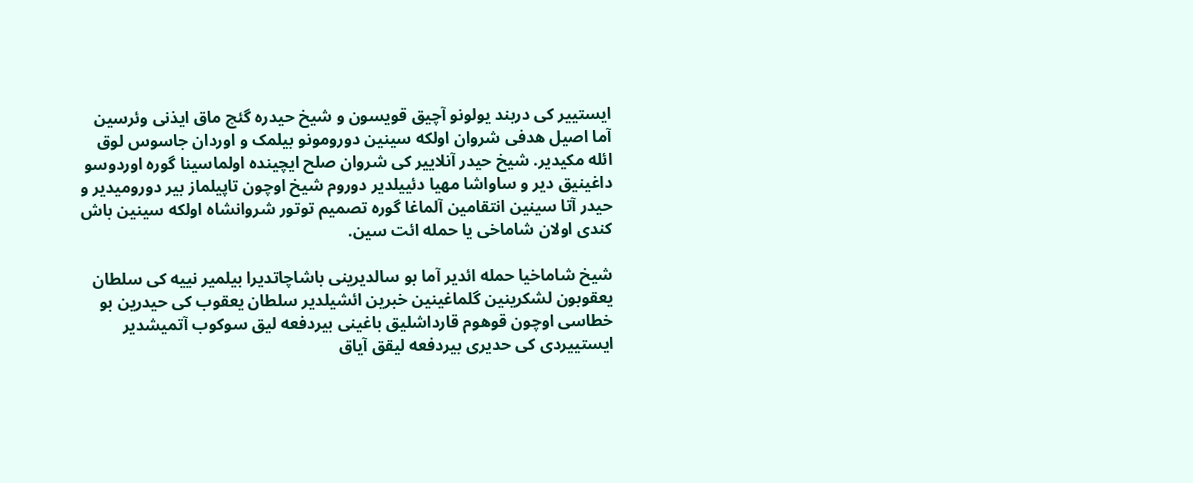ایستییر کی دربند یولونو آچیق قویسون و شیخ حیدره گئچ ماق ایذنی وئرسین آما اصیل هدفی شروان اولکه سینین دورومونو بیلمک و اوردان جاسوس لوق ائله مکیدیر. شیخ حیدر آنلاییر کی شروان صلح ایچینده اولماسینا گوره اوردوسو داغینیق دیر و ساواشا مهیا دئییلدیر دوروم شیخ اوچون تاپیلماز بیر دورومیدیر و حیدر آتا سینین انتقامین آلماغا گوره تصمیم توتور شروانشاه اولکه سینین باش کندی اولان شاماخی یا حمله ائت سین.

شیخ شاماخیا حمله ائدیر آما بو سالدیرینی باشاچاتدیرا بیلمیر نییه کی سلطان یعقوبون لشکرینین گلماغینین خبرین ائشیلدیر سلطان یعقوب کی حیدرین بو خطاسی اوچون قوهوم قارداشلیق باغینی بیردفعه لیق سوکوب آتمیشدیر ایستییردی کی حدیری بیردفعه لیقق آیاق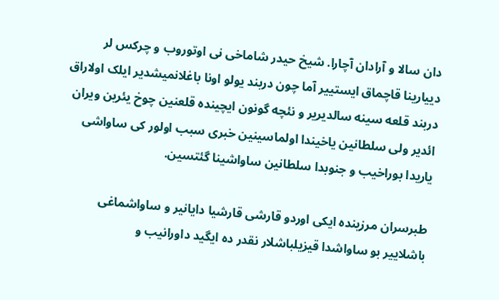دان سالا و آرادان آچارا. شیخ حیدر شاماخی نی اوتوروب و چرکس لر دییارینا قاچماق ایستییر آما چون دربند یولو اونا باغلانمیشدیر ایلک اولاراق دربند قلعه سینه سالدیریر و نئچه گونون ایچینده قلعنین چوخ یئرین ویران ائدیر ولی سلطانین یاخیندا اولماسینین خبری سبب اولور کی ساواشی یاریدا بوراخیب و جنوبدا سلطانین ساواشینا گئتسین.

طبرسران مرزینده ایکی اوردو قارشی قارشیا دایانیر و ساواشماغی باشلاییر بو ساواشدا قیزیلباشلار نقدر ده ایگید داورانیب و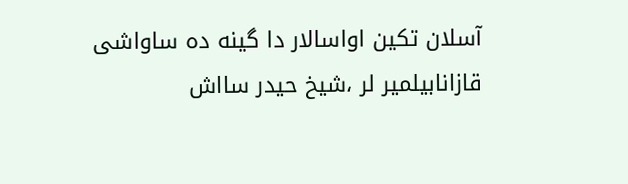آسلان تکین اواسالار دا گینه ده ساواشی قازانابیلمیر لر ،شیخ حیدر سااش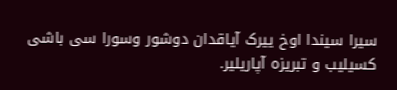سیرا سیندا اوخ ییرک آیاقدان دوشور وسورا سی باشی کسیلیب و تبریزه آپاریلیر.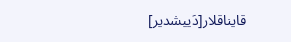قایناقلار[دَییشدیر]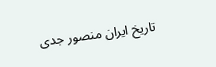تاریخ ایران منصور جدی